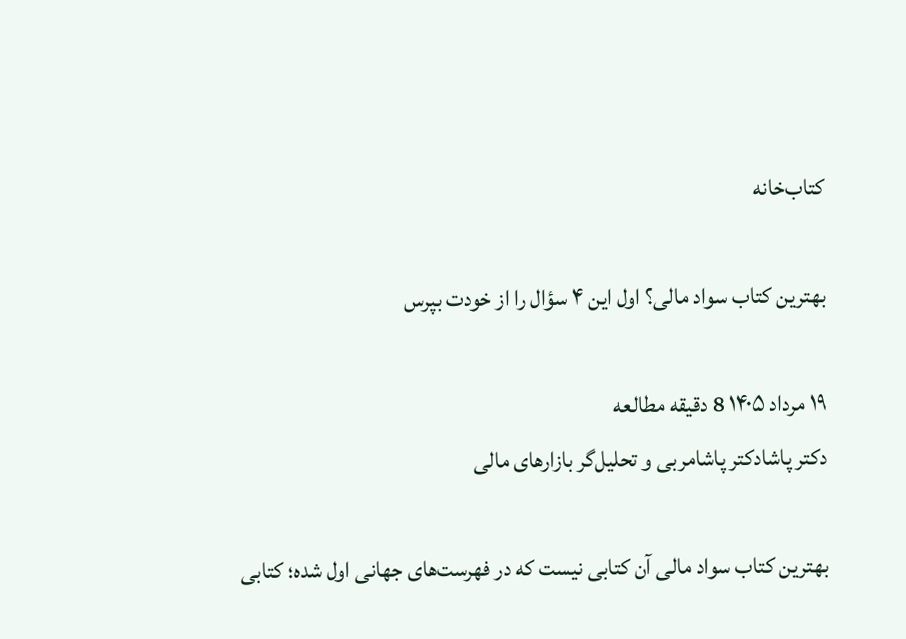کتاب‌خانه

بهترین کتاب سواد مالی؟ اول این ۴ سؤال را از خودت بپرس

۱۹ مرداد ۱۴۰۵ 8 دقیقه مطالعه
دکتر پاشادکتر پاشامربی و تحلیل‌گر بازارهای مالی

بهترین کتاب سواد مالی آن کتابی نیست که در فهرست‌های جهانی اول شده؛ کتابی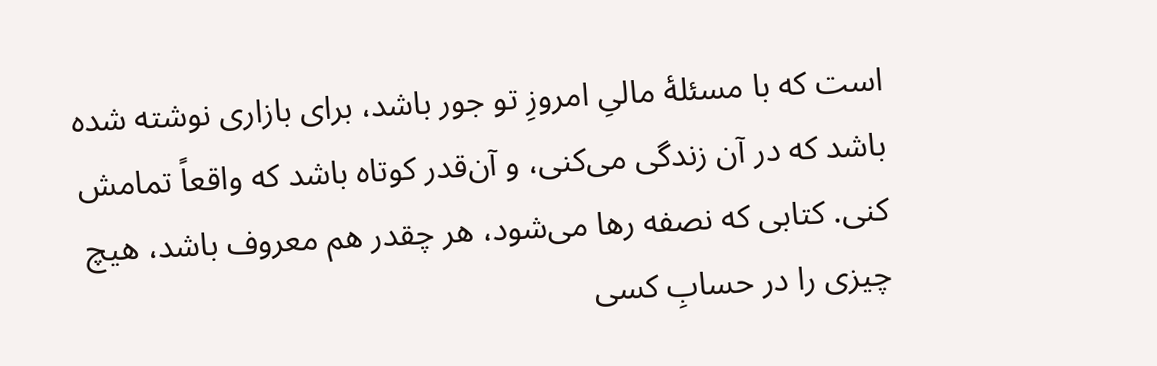است که با مسئلهٔ مالیِ امروزِ تو جور باشد، برای بازاری نوشته شده باشد که در آن زندگی می‌کنی، و آن‌قدر کوتاه باشد که واقعاً تمامش کنی. کتابی که نصفه رها می‌شود، هر چقدر هم معروف باشد، هیچ چیزی را در حسابِ کسی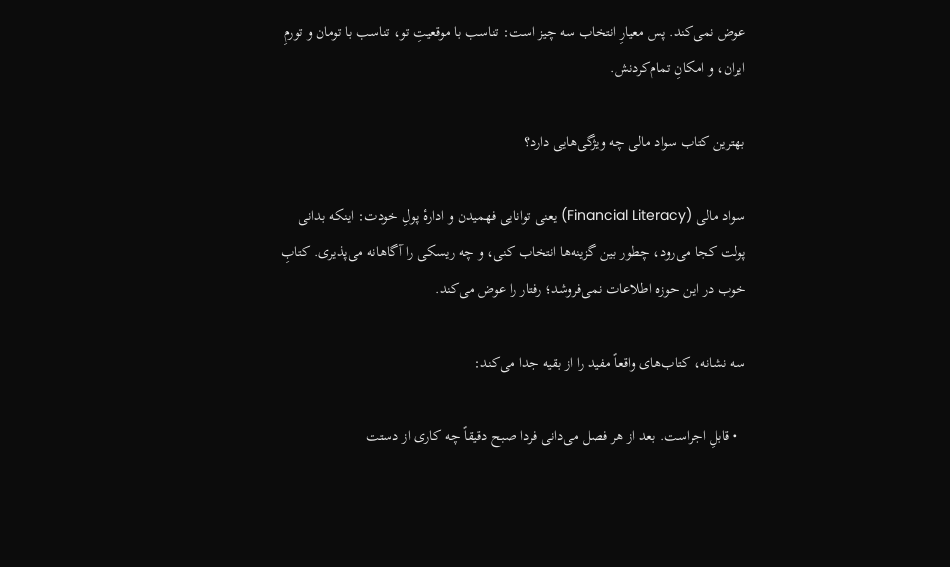عوض نمی‌کند. پس معیارِ انتخاب سه چیز است: تناسب با موقعیتِ تو، تناسب با تومان و تورمِ ایران، و امکانِ تمام‌کردنش.

بهترین کتاب سواد مالی چه ویژگی‌هایی دارد؟

سواد مالی (Financial Literacy) یعنی توانایی فهمیدن و ادارهٔ پولِ خودت: اینکه بدانی پولت کجا می‌رود، چطور بین گزینه‌ها انتخاب کنی، و چه ریسکی را آگاهانه می‌پذیری. کتابِ خوب در این حوزه اطلاعات نمی‌فروشد؛ رفتار را عوض می‌کند.

سه نشانه، کتاب‌های واقعاً مفید را از بقیه جدا می‌کند:

  • قابلِ اجراست. بعد از هر فصل می‌دانی فردا صبح دقیقاً چه کاری از دستت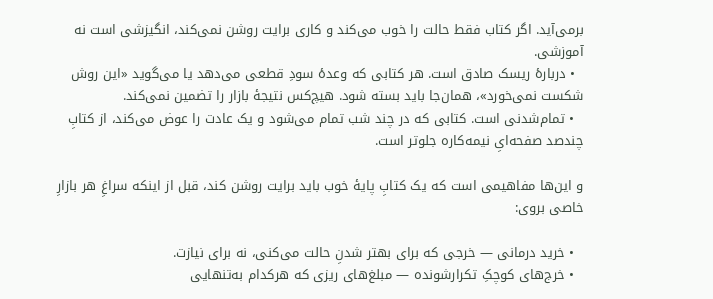برمی‌آید. اگر کتاب فقط حالت را خوب می‌کند و کاری برایت روشن نمی‌کند، انگیزشی است نه آموزشی.
  • دربارهٔ ریسک صادق است. هر کتابی که وعدهٔ سودِ قطعی می‌دهد یا می‌گوید «این روش شکست نمی‌خورد»، همان‌جا باید بسته شود. هیچ‌کس نتیجهٔ بازار را تضمین نمی‌کند.
  • تمام‌شدنی است. کتابی که در چند شب تمام می‌شود و یک عادت را عوض می‌کند، از کتابِ چندصد صفحه‌ایِ نیمه‌کاره جلوتر است.

و این‌ها مفاهیمی است که یک کتابِ پایهٔ خوب باید برایت روشن کند، قبل از اینکه سراغِ هر بازارِ خاصی بروی:

  • خرید درمانی — خرجی که برای بهتر شدنِ حالت می‌کنی، نه برای نیازت.
  • خرج‌های کوچکِ تکرارشونده — مبلغ‌های ریزی که هرکدام به‌تنهایی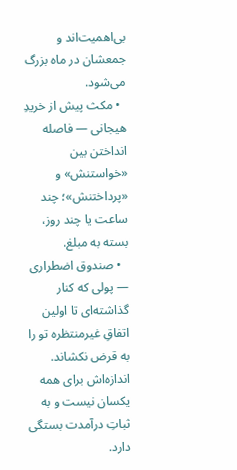بی‌اهمیت‌اند و جمعشان در ماه بزرگ می‌شود.
  • مکث پیش از خریدِ هیجانی — فاصله انداختن بین «خواستنش» و «پرداختنش»؛ چند ساعت یا چند روز، بسته به مبلغ.
  • صندوق اضطراری — پولی که کنار گذاشته‌ای تا اولین اتفاقِ غیرمنتظره تو را به قرض نکشاند. اندازه‌اش برای همه یکسان نیست و به ثباتِ درآمدت بستگی دارد.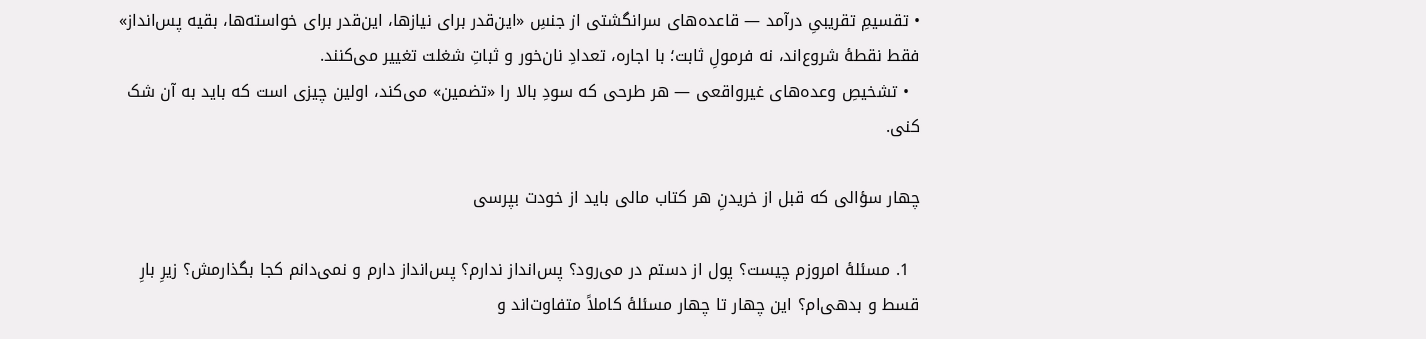• تقسیمِ تقریبیِ درآمد — قاعده‌های سرانگشتی از جنسِ «این‌قدر برای نیازها، این‌قدر برای خواسته‌ها، بقیه پس‌انداز» فقط نقطهٔ شروع‌اند، نه فرمولِ ثابت؛ با اجاره، تعدادِ نان‌خور و ثباتِ شغلت تغییر می‌کنند.
  • تشخیصِ وعده‌های غیرواقعی — هر طرحی که سودِ بالا را «تضمین» می‌کند، اولین چیزی است که باید به آن شک کنی.

چهار سؤالی که قبل از خریدنِ هر کتاب مالی باید از خودت بپرسی

  1. مسئلهٔ امروزم چیست؟ پول از دستم در می‌رود؟ پس‌انداز ندارم؟ پس‌انداز دارم و نمی‌دانم کجا بگذارمش؟ زیرِ بارِ قسط و بدهی‌ام؟ این چهار تا چهار مسئلهٔ کاملاً متفاوت‌اند و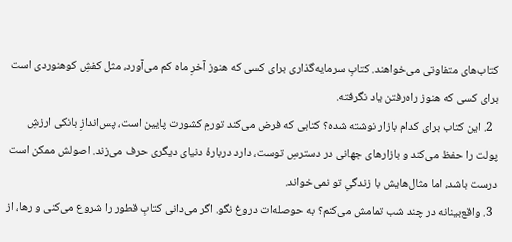کتاب‌های متفاوتی می‌خواهند. کتابِ سرمایه‌گذاری برای کسی که هنوز آخرِ ماه کم می‌آورد، مثل کفشِ کوهنوردی است برای کسی که هنوز راه‌رفتن یاد نگرفته.
  2. این کتاب برای کدام بازار نوشته شده؟ کتابی که فرض می‌کند تورمِ کشورت پایین است، پس‌اندازِ بانکی ارزشِ پولت را حفظ می‌کند و بازارهای جهانی در دسترسِ توست، دارد دربارهٔ دنیای دیگری حرف می‌زند. اصولش ممکن است درست باشد، اما مثال‌هایش با زندگیِ تو نمی‌خواند.
  3. واقع‌بینانه در چند شب تمامش می‌کنم؟ به حوصله‌ات دروغ نگو. اگر می‌دانی کتابِ قطور را شروع می‌کنی و رها، از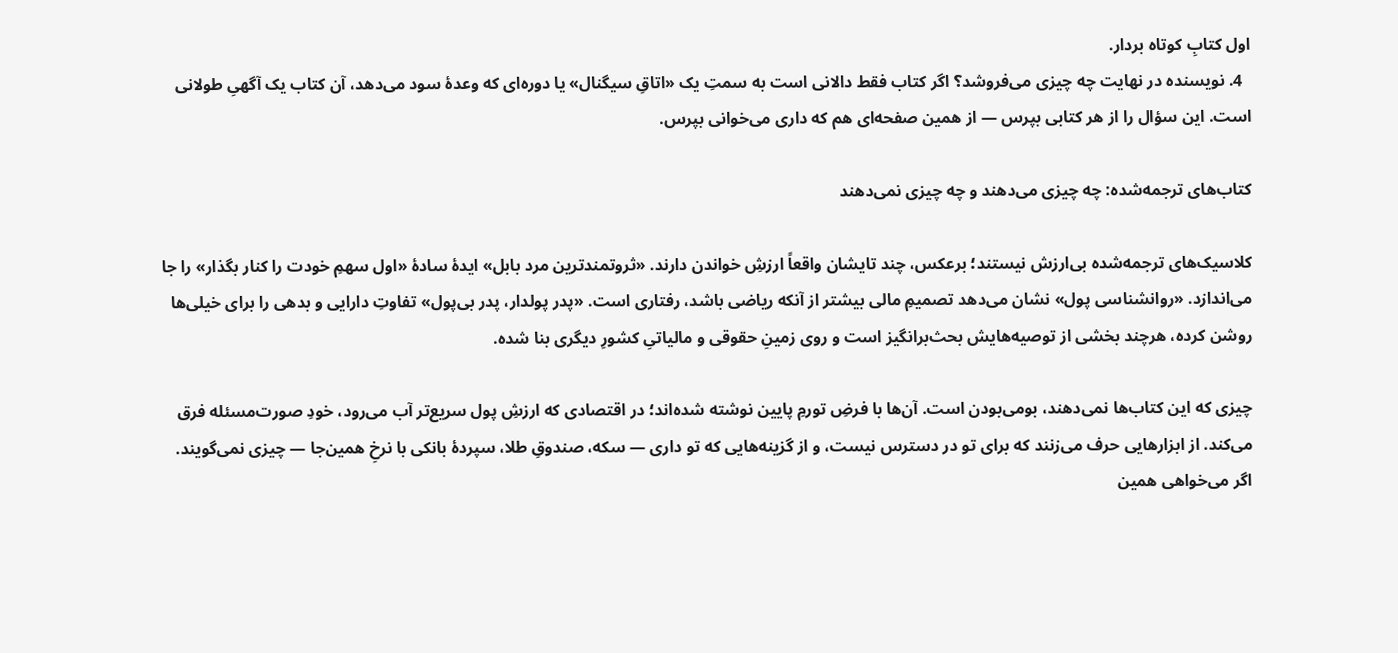اول کتابِ کوتاه بردار.
  4. نویسنده در نهایت چه چیزی می‌فروشد؟ اگر کتاب فقط دالانی است به سمتِ یک «اتاقِ سیگنال» یا دوره‌ای که وعدهٔ سود می‌دهد، آن کتاب یک آگهیِ طولانی است. این سؤال را از هر کتابی بپرس — از همین صفحه‌ای هم که داری می‌خوانی بپرس.

کتاب‌های ترجمه‌شده: چه چیزی می‌دهند و چه چیزی نمی‌دهند

کلاسیک‌های ترجمه‌شده بی‌ارزش نیستند؛ برعکس، چند تایشان واقعاً ارزشِ خواندن دارند. «ثروتمندترین مرد بابل» ایدهٔ سادهٔ «اول سهمِ خودت را کنار بگذار» را جا می‌اندازد. «روانشناسی پول» نشان می‌دهد تصمیمِ مالی بیشتر از آنکه ریاضی باشد، رفتاری است. «پدر پولدار، پدر بی‌پول» تفاوتِ دارایی و بدهی را برای خیلی‌ها روشن کرده، هرچند بخشی از توصیه‌هایش بحث‌برانگیز است و روی زمینِ حقوقی و مالیاتیِ کشورِ دیگری بنا شده.

چیزی که این کتاب‌ها نمی‌دهند، بومی‌بودن است. آن‌ها با فرضِ تورمِ پایین نوشته شده‌اند؛ در اقتصادی که ارزشِ پول سریع‌تر آب می‌رود، خودِ صورت‌مسئله فرق می‌کند. از ابزارهایی حرف می‌زنند که برای تو در دسترس نیست، و از گزینه‌هایی که تو داری — سکه، صندوقِ طلا، سپردهٔ بانکی با نرخِ همین‌جا — چیزی نمی‌گویند. اگر می‌خواهی همین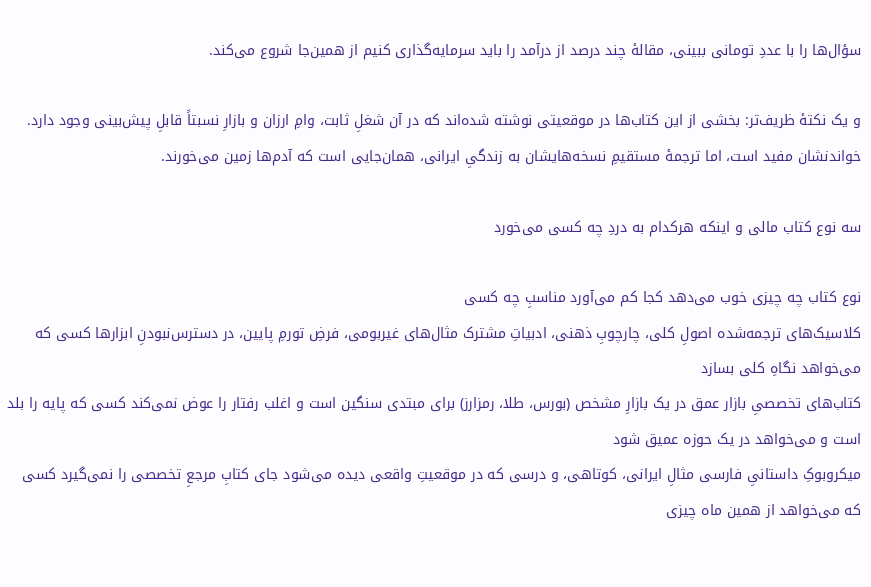سؤال‌ها را با عددِ تومانی ببینی، مقالهٔ چند درصد از درآمد را باید سرمایه‌گذاری کنیم از همین‌جا شروع می‌کند.

و یک نکتهٔ ظریف‌تر: بخشی از این کتاب‌ها در موقعیتی نوشته شده‌اند که در آن شغلِ ثابت، وامِ ارزان و بازارِ نسبتاً قابلِ پیش‌بینی وجود دارد. خواندنشان مفید است، اما ترجمهٔ مستقیمِ نسخه‌هایشان به زندگیِ ایرانی، همان‌جایی است که آدم‌ها زمین می‌خورند.

سه نوع کتاب مالی و اینکه هرکدام به دردِ چه کسی می‌خورد

نوع کتاب چه چیزی خوب می‌دهد کجا کم می‌آورد مناسبِ چه کسی
کلاسیک‌های ترجمه‌شده اصولِ کلی، چارچوبِ ذهنی، ادبیاتِ مشترک مثال‌های غیربومی، فرضِ تورمِ پایین، در دسترس‌نبودنِ ابزارها کسی که می‌خواهد نگاهِ کلی بسازد
کتاب‌های تخصصیِ بازار عمق در یک بازارِ مشخص (بورس، طلا، رمزارز) برای مبتدی سنگین است و اغلب رفتار را عوض نمی‌کند کسی که پایه را بلد است و می‌خواهد در یک حوزه عمیق شود
میکروبوکِ داستانیِ فارسی مثالِ ایرانی، کوتاهی، و درسی که در موقعیتِ واقعی دیده می‌شود جای کتابِ مرجعِ تخصصی را نمی‌گیرد کسی که می‌خواهد از همین ماه چیزی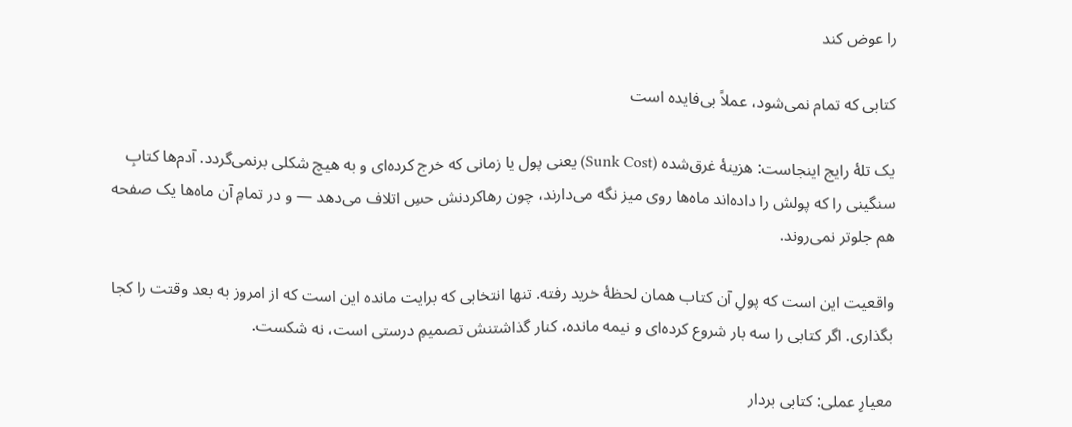را عوض کند

کتابی که تمام نمی‌شود، عملاً بی‌فایده است

یک تلهٔ رایج اینجاست: هزینهٔ غرق‌شده (Sunk Cost) یعنی پول یا زمانی که خرج کرده‌ای و به هیچ شکلی برنمی‌گردد. آدم‌ها کتابِ سنگینی را که پولش را داده‌اند ماه‌ها روی میز نگه می‌دارند، چون رهاکردنش حسِ اتلاف می‌دهد — و در تمامِ آن ماه‌ها یک صفحه هم جلوتر نمی‌روند.

واقعیت این است که پولِ آن کتاب همان لحظهٔ خرید رفته. تنها انتخابی که برایت مانده این است که از امروز به بعد وقتت را کجا بگذاری. اگر کتابی را سه بار شروع کرده‌ای و نیمه مانده، کنار گذاشتنش تصمیمِ درستی است، نه شکست.

معیارِ عملی: کتابی بردار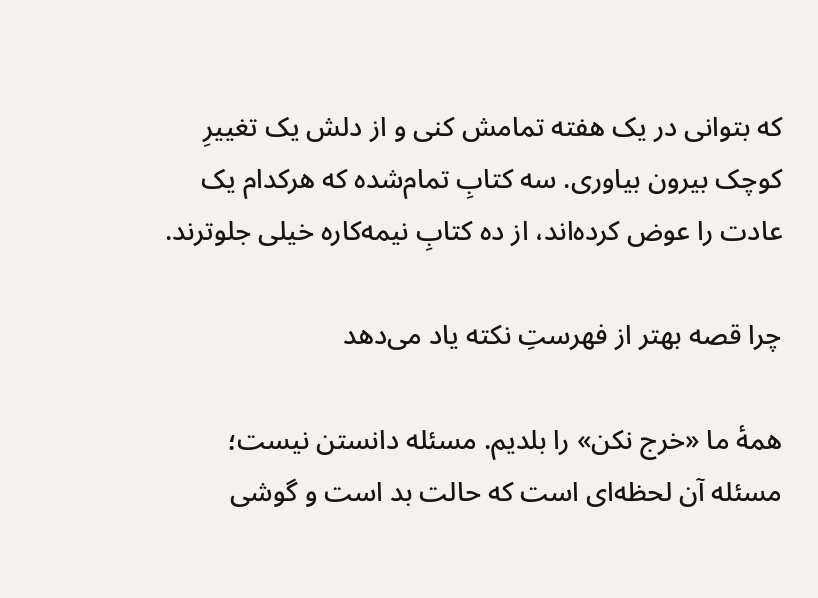که بتوانی در یک هفته تمامش کنی و از دلش یک تغییرِ کوچک بیرون بیاوری. سه کتابِ تمام‌شده که هرکدام یک عادت را عوض کرده‌اند، از ده کتابِ نیمه‌کاره خیلی جلوترند.

چرا قصه بهتر از فهرستِ نکته یاد می‌دهد

همهٔ ما «خرج نکن» را بلدیم. مسئله دانستن نیست؛ مسئله آن لحظه‌ای است که حالت بد است و گوشی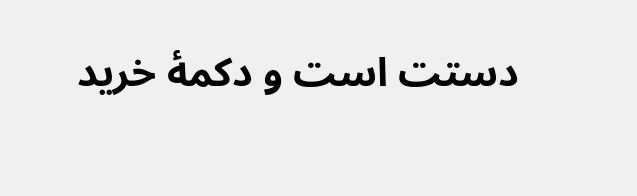دستت است و دکمهٔ خرید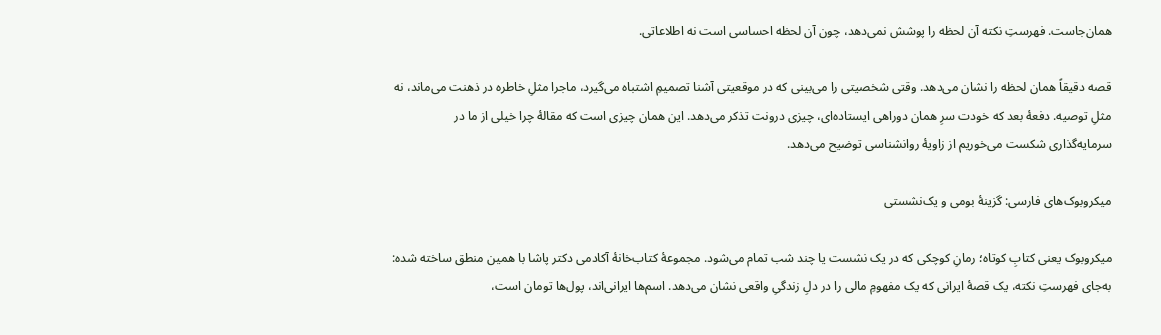همان‌جاست. فهرستِ نکته آن لحظه را پوشش نمی‌دهد، چون آن لحظه احساسی است نه اطلاعاتی.

قصه دقیقاً همان لحظه را نشان می‌دهد. وقتی شخصیتی را می‌بینی که در موقعیتی آشنا تصمیمِ اشتباه می‌گیرد، ماجرا مثلِ خاطره در ذهنت می‌ماند، نه مثلِ توصیه. دفعهٔ بعد که خودت سرِ همان دوراهی ایستاده‌ای، چیزی درونت تذکر می‌دهد. این همان چیزی است که مقالهٔ چرا خیلی از ما در سرمایه‌گذاری شکست می‌خوریم از زاویهٔ روانشناسی توضیح می‌دهد.

میکروبوک‌های فارسی: گزینهٔ بومی و یک‌نشستی

میکروبوک یعنی کتابِ کوتاه؛ رمانِ کوچکی که در یک نشست یا چند شب تمام می‌شود. مجموعهٔ کتاب‌خانهٔ آکادمی دکتر پاشا با همین منطق ساخته شده: به‌جای فهرستِ نکته، یک قصهٔ ایرانی که یک مفهومِ مالی را در دلِ زندگیِ واقعی نشان می‌دهد. اسم‌ها ایرانی‌اند، پول‌ها تومان است،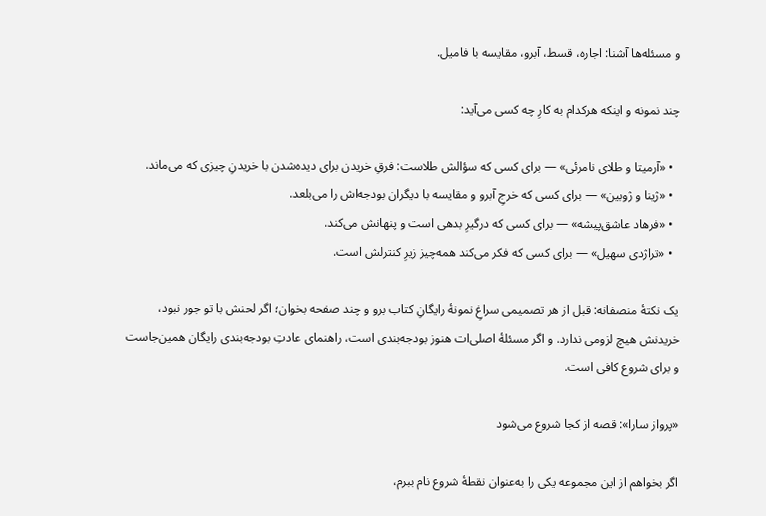و مسئله‌ها آشنا: اجاره، قسط، آبرو، مقایسه با فامیل.

چند نمونه و اینکه هرکدام به کارِ چه کسی می‌آید:

  • «آرمیتا و طلای نامرئی» — برای کسی که سؤالش طلاست: فرقِ خریدن برای دیده‌شدن با خریدنِ چیزی که می‌ماند.
  • «ژینا و ژوبین» — برای کسی که خرجِ آبرو و مقایسه با دیگران بودجه‌اش را می‌بلعد.
  • «فرهاد عاشق‌پیشه» — برای کسی که درگیرِ بدهی است و پنهانش می‌کند.
  • «تراژدی سهیل» — برای کسی که فکر می‌کند همه‌چیز زیرِ کنترلش است.

یک نکتهٔ منصفانه: قبل از هر تصمیمی سراغِ نمونهٔ رایگانِ کتاب برو و چند صفحه بخوان؛ اگر لحنش با تو جور نبود، خریدنش هیچ لزومی ندارد. و اگر مسئلهٔ اصلی‌ات هنوز بودجه‌بندی است، راهنمای عادتِ بودجه‌بندی رایگان همین‌جاست و برای شروع کافی است.

«پرواز سارا»: قصه از کجا شروع می‌شود

اگر بخواهم از این مجموعه یکی را به‌عنوان نقطهٔ شروع نام ببرم،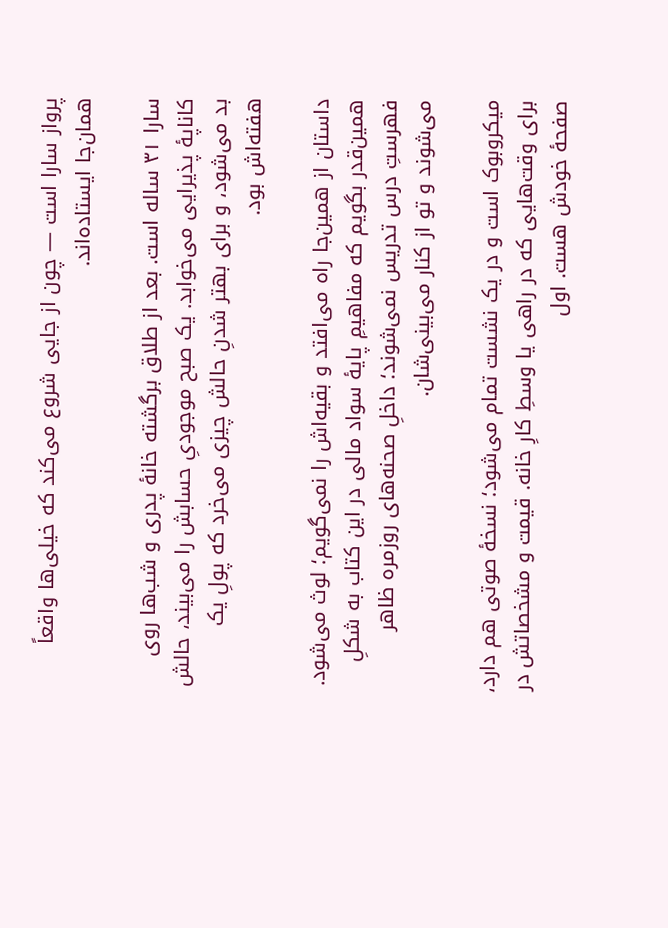پرواز سارا است — چون از جایی شروع می‌کند که خیلی‌ها واقعاً همان‌جا ایستاده‌اند.

سارا ۳۱ ساله است. بعد از طلاق برگشته خانهٔ پدری و شب‌ها روی کاناپهٔ پذیرایی می‌خوابد. یک صبح موجودیِ حسابش را می‌بیند، حالش بد می‌شود، و برای بهتر شدنِ حالش چیزی می‌خرد که پولِ یک هفته‌اش بود.

داستان از همین‌جا راه می‌افتد و بقیه‌اش را نمی‌گویم؛ لوث می‌شود. همین‌قدر بگویم که مفاهیمِ پایهٔ سواد مالی در این کتاب به شکلِ فهرستِ درس تدریس نمی‌شوند؛ داخلِ صحنه‌های روزمره ظاهر می‌شوند و تو از کنار می‌بینی‌شان.

میکروبوک است و در یک نشست تمام می‌شود؛ نسخهٔ صوتی هم دارد، برای وقت‌هایی که در راهی یا وسطِ کارِ خانه. قیمت و مشخصاتش در صفحهٔ خودش هست. اول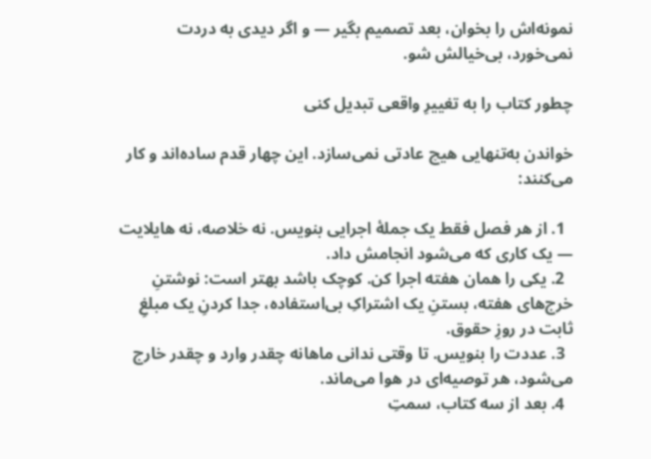نمونه‌اش را بخوان، بعد تصمیم بگیر — و اگر دیدی به دردت نمی‌خورد، بی‌خیالش شو.

چطور کتاب را به تغییرِ واقعی تبدیل کنی

خواندن به‌تنهایی هیچ عادتی نمی‌سازد. این چهار قدم ساده‌اند و کار می‌کنند:

  1. از هر فصل فقط یک جملهٔ اجرایی بنویس. نه خلاصه، نه هایلایت — یک کاری که می‌شود انجامش داد.
  2. یکی را همان هفته اجرا کن. کوچک باشد بهتر است: نوشتنِ خرج‌های هفته، بستنِ یک اشتراکِ بی‌استفاده، جدا کردنِ یک مبلغِ ثابت در روزِ حقوق.
  3. عددت را بنویس. تا وقتی ندانی ماهانه چقدر وارد و چقدر خارج می‌شود، هر توصیه‌ای در هوا می‌ماند.
  4. بعد از سه کتاب، سمتِ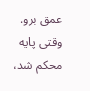عمق برو. وقتی پایه محکم شد،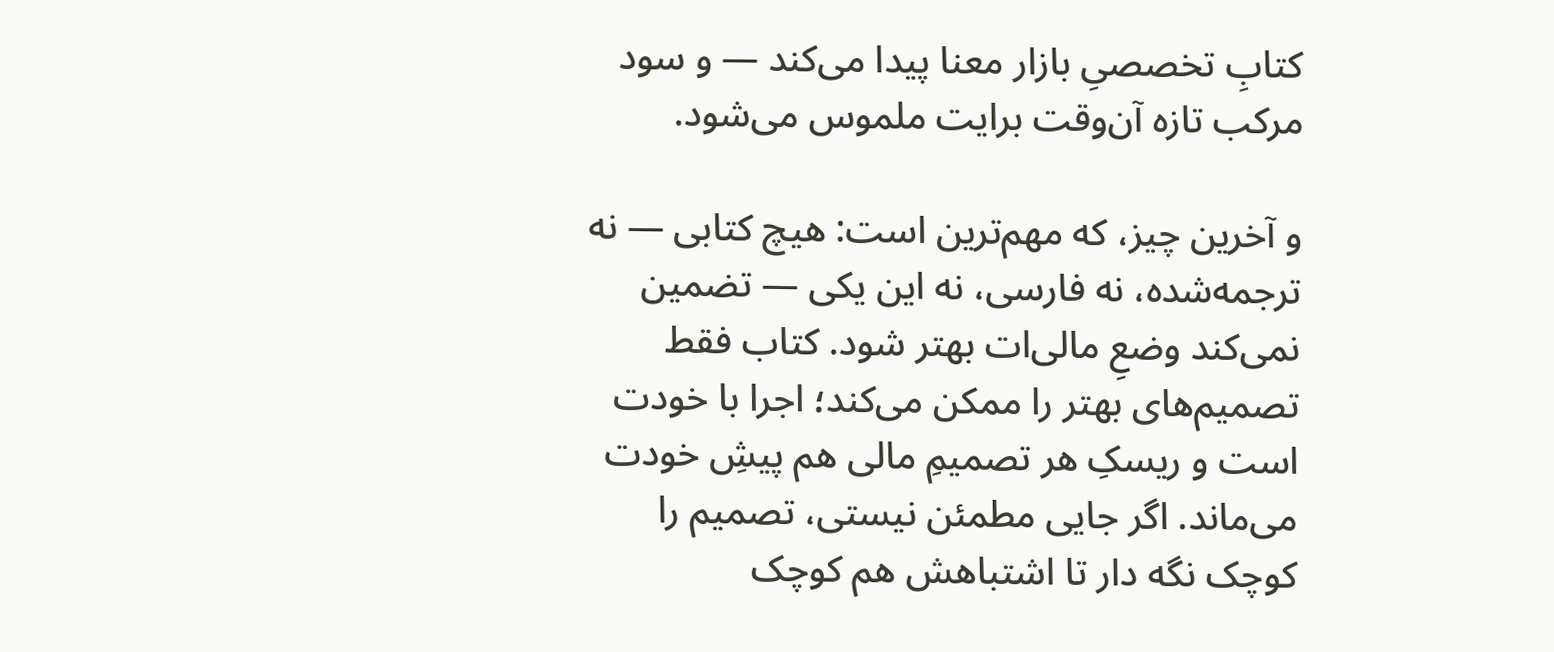کتابِ تخصصیِ بازار معنا پیدا می‌کند — و سود مرکب تازه آن‌وقت برایت ملموس می‌شود.

و آخرین چیز، که مهم‌ترین است: هیچ کتابی — نه ترجمه‌شده، نه فارسی، نه این یکی — تضمین نمی‌کند وضعِ مالی‌ات بهتر شود. کتاب فقط تصمیم‌های بهتر را ممکن می‌کند؛ اجرا با خودت است و ریسکِ هر تصمیمِ مالی هم پیشِ خودت می‌ماند. اگر جایی مطمئن نیستی، تصمیم را کوچک نگه دار تا اشتباهش هم کوچک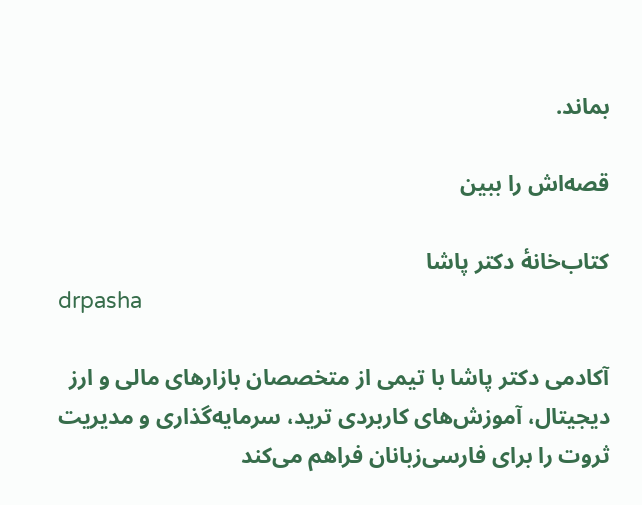بماند.

قصه‌اش را ببین

کتاب‌خانهٔ دکتر پاشا
drpasha

آکادمی دکتر پاشا با تیمی از متخصصان بازارهای مالی و ارز دیجیتال، آموزش‌های کاربردی ترید، سرمایه‌گذاری و مدیریت ثروت را برای فارسی‌زبانان فراهم می‌کند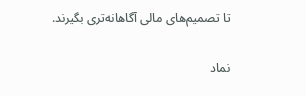تا تصمیم‌های مالی آگاهانه‌تری بگیرند.

نماد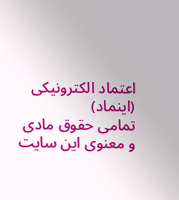اعتماد الکترونیکی (اینماد)
تمامی حقوق مادی و معنوی این سایت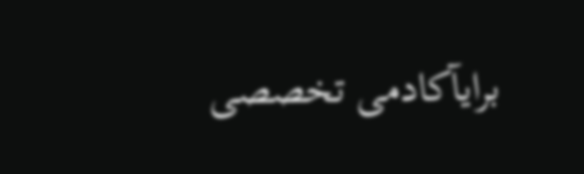برایآکادمی تخصصی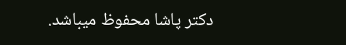دکتر پاشا محفوظ میباشد.